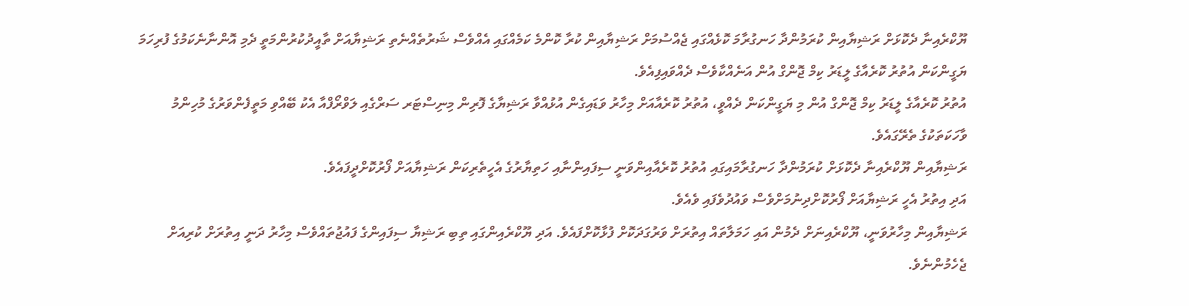ޔޫކްރެއިނާ ދެކޮޅަށް ރަޝިޔާއިން ކުރަމުންދާ ހަނގުރާމަ ކޮޅެއްގައި ޖެއްސުމަށް ރަޝިޔާއިން ކުރާ ކޮންމެ ކަމެއްގައި އެއްވެސް ޝަރުތެއްނެތި ރަޝިޔާއަށް ތާއީދުކުރުންމަތީ ދެމި އޮންނާނެކަމުގެ ފުރިހަމަ ޔަގީންކަން އުތުރު ކޮރެއާގެ ލީޑަރު ކިމް ޖޮންގް އުން އަނެއްކާވެސް ދެއްވައިފިއެވެ.
އުތުރު ކޮރެއާގެ ލީޑަރު ކިމް ޖޮންގް އުން މި ޔަގީންކަން ދެއްވީ، އުތުރު ކޮރެއާއަށް މިހާރު ވަޑައިގެން އުޅުއްވާ ރަޝިޔާގެ ފޮރިން މިނިސްޓަރ ސަރްގެއި ލަވްރޯފްއާ އެކު ބޭއްވި މަތީފެންވަރުގެ މުހިންމު ވާހަކަތަކުގެ ތެރޭގައެވެ.
ރަޝިޔާއިން ޔޫކްރެއިނާ ދެކޮޅަށް ކުރަމުންދާ ހަނގުރާމައިގައި އުތުރު ކޮރެއާއިންވަނީ ސިފައިންނާއި ހަތިޔާރުގެ އެހީތެރިކަން ރަޝިޔާއަށް ފޯރުކޮށްދީފައެވެ.
އަދި އިތުރު އެހީ ރަޝިޔާއަށް ފޯރުކޮށްދިނުމަށްވެސް ވައުދުވެފައި ވެއެވެ.
ރަޝިޔާއިން މިހާރުވަނީ، ޔޫކްރެއިނަށް ދެމުން އައި ހަމަލާތައް އިތުރަށް ވަރުގަދަކޮށް ފުޅާކޮށްފައެވެ. އަދި ޔޫކްރެއިންގައި ތިބި ރަޝިޔާ ސިފައިންގެ ފައުޖުތައްވެސް މިހާރު ދަނީ އިތުރަށް ކުރިއަށް ޖެހެމުންނެވެ.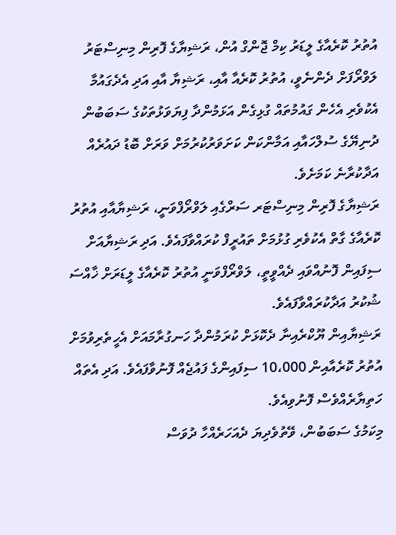އުތުރު ކޮރެއާގެ ލީޑަރު ކިމް ޖޮންގް އުން، ރަޝިޔާގެ ފޮރިން މިނިސްޓަރު ލަވްރޯފަށް ދެންނެވީ، އުތުރު ކޮރެއާ އާއި، ރަޝިޔާ އާއި އަދި އެދެގައުމާ އެކުވެރި އެހެން ގައުމުތައް ގުޅިގެން އަޅަމުންދާ ފިޔަވަޅުތަކުގެ ސަބަބުން ދުނިޔޭގެ ސުލްހައާއި އަމާންކަން ކަށަވަރުކުރުމަށް ވަރަށް ބޮޑު ދައުރެއް އަދާކުރާނެ ކަމަށެވެ.
ރަޝިޔާގެ ފޮރިން މިނިސްޓަރ ސަރްގެއި ލަވްރޯފްވަނީ، ރަޝިޔާއާއި އުތުރު ކޮރެއާގެ ގާތް އެކުވެރި ގުޅުމަށް ތައުރީފް ކުރައްވާފައެވެ. އަދި ރަޝިޔާއަށް ސިފައިން ފޮނުއްވައި ދެއްވީތީ، ލަވްރޯފްވަނީ އުތުރު ކޮރެއާގެ ލީޑަރަށް ޚާއްސަ ޝުކުރު އަދާކުރައްވާފައެވެ.
ރަޝިޔާއިން ޔޫކްރެއިނާ ދެކޮޅަށް ކުރަމުންދާ ހަނގުރާމައަށް އެހީތެރިވުމަށް އުތުރު ކޮރެއާއިން 10،000 ސިފައިންގެ ފައުޖެއް ފޮނުވާފައެވެ. އަދި އެތައް ހަތިޔާރެއްވެސް ފޮނުވިއެވެ.
މިކަމުގެ ސަބަބުން، ވޭތުވެދިޔަ ދެއަހަރެއްހާ ދުވަސް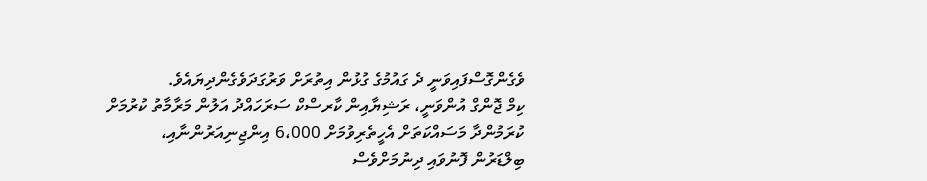ވެގެންގޮސްފައިވަނީ ދެ ގައުމުގެ ގުޅުން އިތުރަށް ވަރުގަދަވެގެންދިޔައެވެ.
ކިމް ޖޮންގް އުންވަނީ، ރަޝިޔާއިން ކާރސްކް ސަރަހައްދު އަލުން މަރާމާތު ކުރުމަށް ކުރަމުންދާ މަސައްކަތަށް އެހީތެރިވުމަށް 6،000 އިންޖިނިއަރުންނާއި، ބިލްޑަރުން ފޮނުވައި ދިނުމަށްވެސް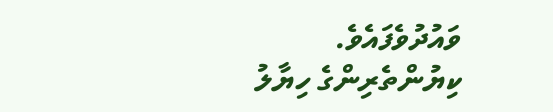ވައުދުވެފައެވެ.
ކިޔުންތެރިންގެ ހިޔާލު